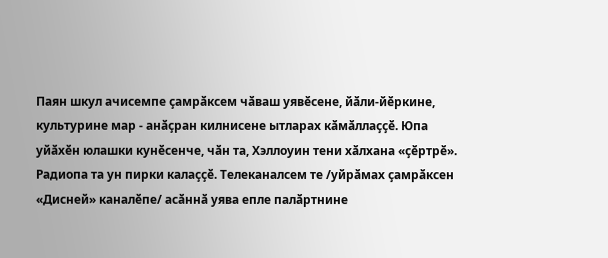Паян шкул ачисемпе ҫамрӑксем чӑваш уявӗсене, йӑли-йӗркине, культурине мар - анӑҫран килнисене ытларах кӑмӑллаҫҫӗ. Юпа уйӑхӗн юлашки кунӗсенче, чӑн та, Хэллоуин тени хӑлхана «ҫӗртрӗ». Радиопа та ун пирки калаҫҫӗ. Телеканалсем те /уйрӑмах ҫамрӑксен «Дисней» каналӗпе/ асӑннӑ уява епле палӑртнине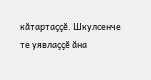кӑтартаҫҫӗ. Шкулсенче те уявлаҫҫӗ ӑна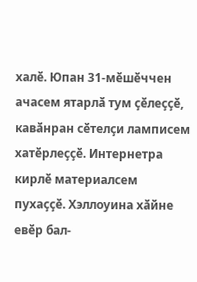халӗ. Юпан 31-мӗшӗччен ачасем ятарлӑ тум ҫӗлеҫҫӗ, кавӑнран сӗтелҫи ламписем хатӗрлеҫҫӗ. Интернетра кирлӗ материалсем пухаҫҫӗ. Хэллоуина хӑйне евӗр бал-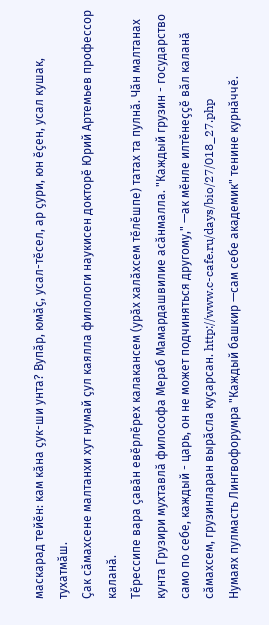маскарад тейӗн: кам кӑна ҫук-ши унта? Вупӑр, юмӑҫ, усал-тӗсел, ар ҫури, юн ӗҫен, усал кушак, тухатмӑш.
Ҫак сӑмахсене малтанхи хут нумай ҫул каялла филологи наукисен докторӗ Юрий Артемьев профессор каланӑ.
Тӗрессипе вара ҫавӑн евӗрлӗрех калакансем (урӑх халӑхсем тӗлӗшпе) татах та пулнӑ. Чӑн малтанах кунта Грузири мухтавлӑ философа Мераб Мамардашвилие асӑнмалла. "Каждый грузин - государство само по себе, каждый - царь, он не может подчиняться другому," —ак мӗнле илтӗнеҫҫӗ вӑл каланӑ сӑмахсем, грузинларан вырӑсла куҫарсан. http://www.c-cafe.ru/days/bio/27/018_27.php
Нумаях пулмасть Лингвофорумра "Каждый башкир —сам себе академик" тенине курнӑччӗ.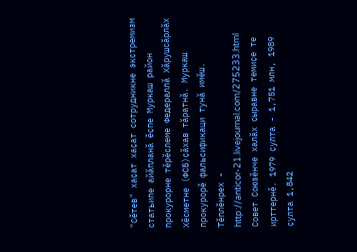"Сӗтев" хаҫат хаҫат сотрудникне экстремизм статьипе айӑпланӑ ӗҫпе Муркаш район прокурорне тӗрӗслеме Федераллӑ Хӑрушсӑрлӑх Хӗсметне (ФСБ)ҫӑхав тӑратнӑ. Муркаш прокурорӗ фальсификаци тунӑ имӗш.
Тӗплӗнрех - http://anticor-21.livejournal.com/275233.html
Совет Союзӗнче халӑх ҫыравне темиҫе те ирттернӗ. 1979 ҫулта - 1,751 млн, 1989 ҫулта 1,842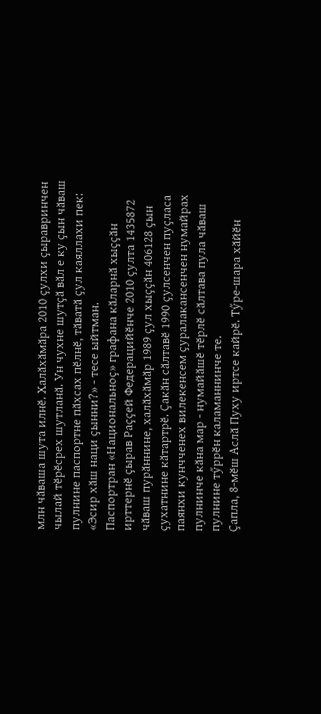млн чӑваша шута илнӗ. Халӑхӑмӑра 2010 ҫулхи ҫыравринчен чылай тӗрӗсрех шутланӑ. Ун чухне шутҫӑ вӑл е ку ҫын чӑваш пулнине паспортне пӑхсах пӗлнӗ, тӑватӑ ҫул каяллахи пек: «Эсир хӑш наци ҫынни?» - тесе ыйтман.
Паспортран «Национальноҫ» графана кӑларнӑ хыҫҫӑн ирттернӗ ҫырав Раҫҫей Федерацийӗнче 2010 ҫулта 1435872 чӑваш пурӑннине, халӑхӑмӑр 1989 ҫул хыҫҫӑн 406128 ҫын ҫухатнине кӑтартрӗ. Ҫакӑн сӑлтавӗ 1990 ҫулсенчен пуҫласа паянхи кунчченех вилекенсем ҫуралакансенчен нумайрах пулнинче кӑна мар - нумайӑшӗ тӗрлӗ сӑлтава пула чӑваш пулнине тӳррӗн каламаннинче те.
Ҫапла, 8-мӗш Аслӑ Пуху иртсе кайрӗ. Тӳре-шара хӑйӗн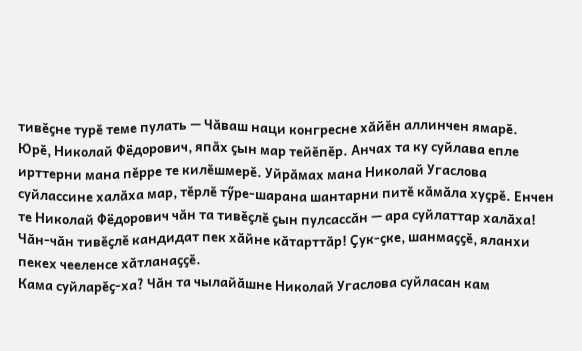тивӗҫне турӗ теме пулать — Чӑваш наци конгресне хӑйӗн аллинчен ямарӗ.
Юрӗ, Николай Фёдорович, япӑх ҫын мар тейӗпӗр. Анчах та ку суйлава епле ирттерни мана пӗрре те килӗшмерӗ. Уйрӑмах мана Николай Угаслова суйлассине халӑха мар, тӗрлӗ тӳре-шарана шантарни питӗ кӑмӑла хуҫрӗ. Енчен те Николай Фёдорович чӑн та тивӗҫлӗ ҫын пулсассӑн — ара суйлаттар халӑха! Чӑн-чӑн тивӗҫлӗ кандидат пек хӑйне кӑтарттӑр! Ҫук-ҫке, шанмаҫҫӗ, яланхи пекех чееленсе хӑтланаҫҫӗ.
Кама суйларӗҫ-ха? Чӑн та чылайӑшне Николай Угаслова суйласан кам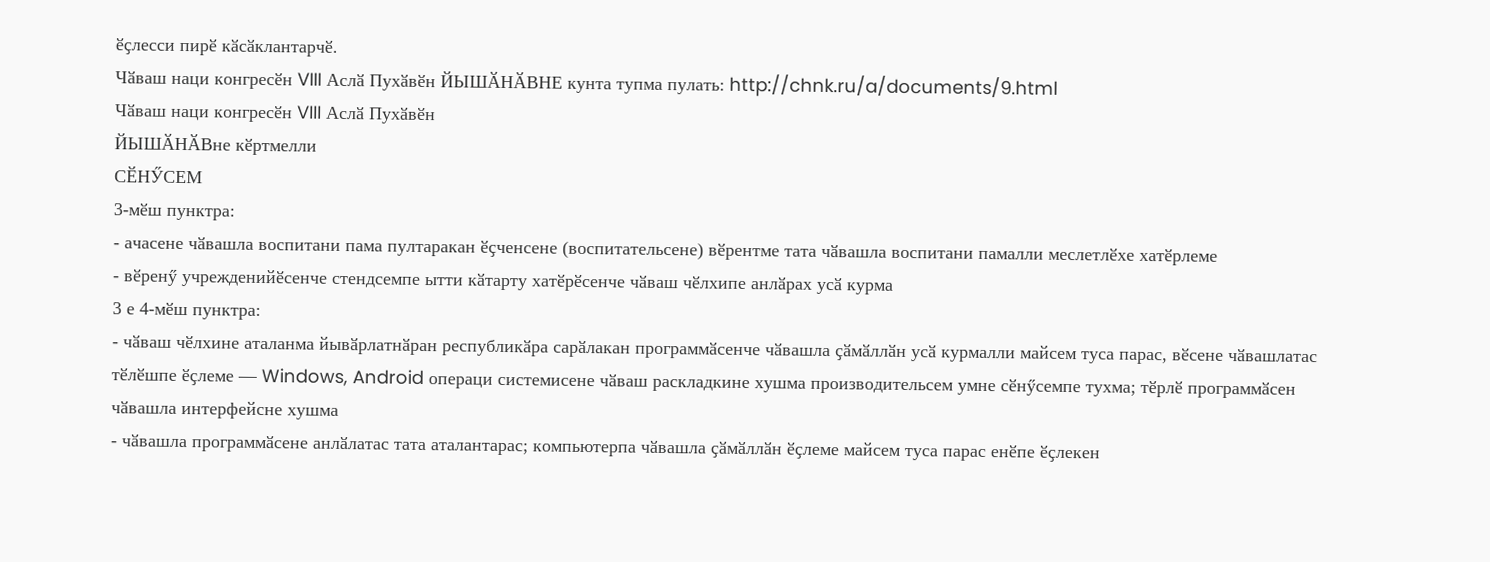ӗҫлесси пирӗ кӑсӑклантарчӗ.
Чӑваш наци конгресӗн VIII Аслӑ Пухӑвӗн ЙЫШӐНӐВНЕ кунта тупма пулать: http://chnk.ru/a/documents/9.html
Чӑваш наци конгресӗн VIII Аслӑ Пухӑвӗн
ЙЫШӐНӐВне кӗртмелли
СӖНӲСЕМ
3-мӗш пунктра:
- ачасене чӑвашла воспитани пама пултаракан ӗҫченсене (воспитательсене) вӗрентме тата чӑвашла воспитани памалли меслетлӗхе хатӗрлеме
- вӗренӳ учрежденийӗсенче стендсемпе ытти кӑтарту хатӗрӗсенче чӑваш чӗлхипе анлӑрах усӑ курма
3 е 4-мӗш пунктра:
- чӑваш чӗлхине аталанма йывӑрлатнӑран республикӑра сарӑлакан программӑсенче чӑвашла ҫӑмӑллӑн усӑ курмалли майсем туса парас, вӗсене чӑвашлатас тӗлӗшпе ӗҫлеме — Windows, Android операци системисене чӑваш раскладкине хушма производительсем умне сӗнӳсемпе тухма; тӗрлӗ программӑсен чӑвашла интерфейсне хушма
- чӑвашла программӑсене анлӑлатас тата аталантарас; компьютерпа чӑвашла ҫӑмӑллӑн ӗҫлеме майсем туса парас енӗпе ӗҫлекен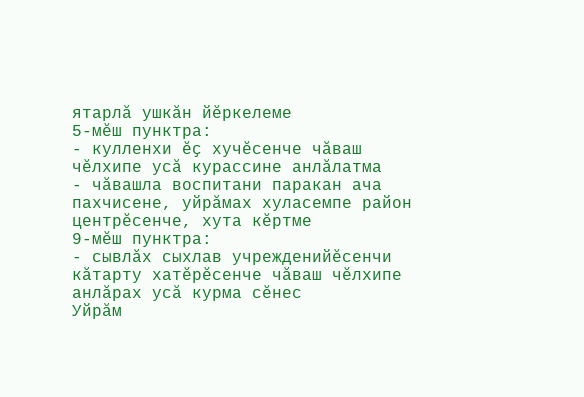ятарлӑ ушкӑн йӗркелеме
5-мӗш пунктра:
- кулленхи ӗҫ хучӗсенче чӑваш чӗлхипе усӑ курассине анлӑлатма
- чӑвашла воспитани паракан ача пахчисене, уйрӑмах хуласемпе район центрӗсенче, хута кӗртме
9-мӗш пунктра:
- сывлӑх сыхлав учрежденийӗсенчи кӑтарту хатӗрӗсенче чӑваш чӗлхипе анлӑрах усӑ курма сӗнес
Уйрӑм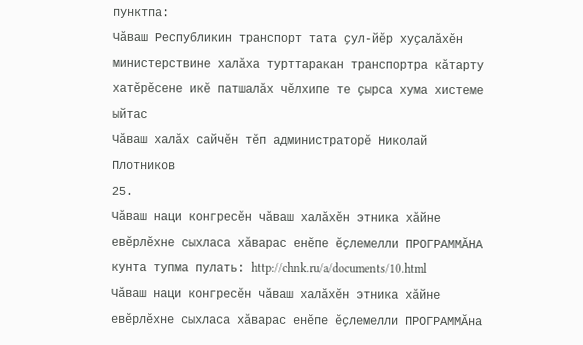пунктпа:
Чӑваш Республикин транспорт тата ҫул-йӗр хуҫалӑхӗн министерствине халӑха турттаракан транспортра кӑтарту хатӗрӗсене икӗ патшалӑх чӗлхипе те ҫырса хума хистеме ыйтас
Чӑваш халӑх сайчӗн тӗп администраторӗ Николай Плотников
25.
Чӑваш наци конгресӗн чӑваш халӑхӗн этника хӑйне евӗрлӗхне сыхласа хӑварас енӗпе ӗҫлемелли ПРОГРАММӐНА кунта тупма пулать: http://chnk.ru/a/documents/10.html
Чӑваш наци конгресӗн чӑваш халӑхӗн этника хӑйне евӗрлӗхне сыхласа хӑварас енӗпе ӗҫлемелли ПРОГРАММӐна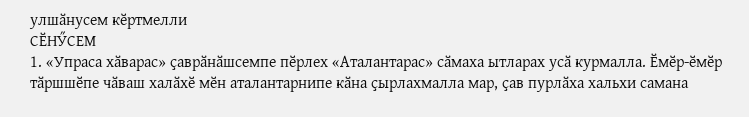улшӑнусем кӗртмелли
СӖНӲСЕМ
1. «Упраса хӑварас» ҫаврӑнӑшсемпе пӗрлех «Аталантарас» сӑмаха ытларах усӑ курмалла. Ӗмӗр-ӗмӗр тӑршшӗпе чӑваш халӑхӗ мӗн аталантарнипе кӑна ҫырлахмалла мар, ҫав пурлӑха хальхи самана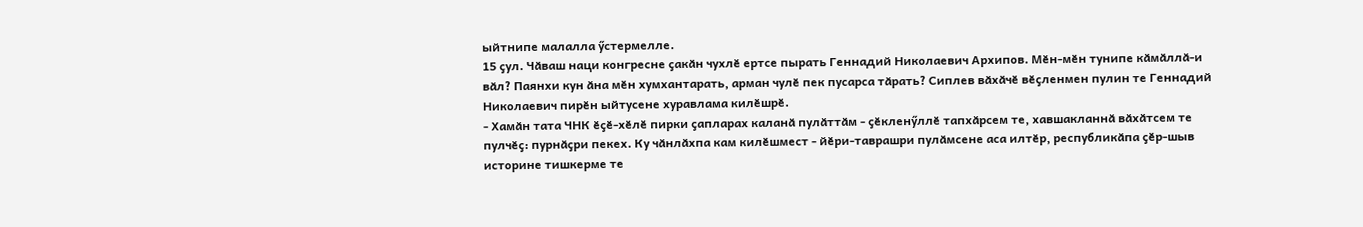ыйтнипе малалла ӳстермелле.
15 ҫул. Чӑваш наци конгресне ҫакӑн чухлӗ ертсе пырать Геннадий Николаевич Архипов. Мӗн-мӗн тунипе кӑмӑллӑ-и вӑл? Паянхи кун ӑна мӗн хумхантарать, арман чулӗ пек пусарса тӑрать? Сиплев вӑхӑчӗ вӗҫленмен пулин те Геннадий Николаевич пирӗн ыйтусене хуравлама килӗшрӗ.
- Хамӑн тата ЧНК ӗҫӗ-хӗлӗ пирки ҫапларах каланӑ пулӑттӑм - ҫӗкленӳллӗ тапхӑрсем те, хавшакланнӑ вӑхӑтсем те пулчӗҫ: пурнӑҫри пекех. Ку чӑнлӑхпа кам килӗшмест - йӗри-таврашри пулӑмсене аса илтӗр, республикӑпа ҫӗр-шыв историне тишкерме те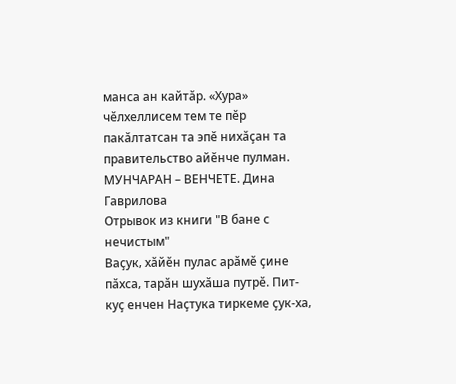манса ан кайтӑр. «Хура» чӗлхеллисем тем те пӗр пакӑлтатсан та эпӗ нихӑҫан та правительство айӗнче пулман.
МУНЧАРАН – ВЕНЧЕТЕ. Дина Гаврилова
Отрывок из книги "В бане с нечистым"
Ваҫук‚ хӑйӗн пулас арӑмӗ ҫине пӑхса‚ тарӑн шухӑша путрӗ. Пит-куҫ енчен Наҫтука тиркеме ҫук-ха‚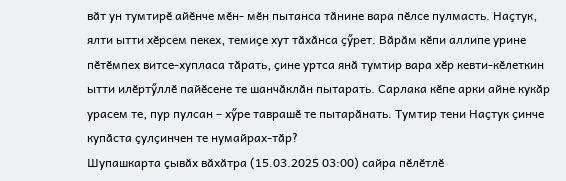вӑт ун тумтирӗ айӗнче мӗн- мӗн пытанса тӑнине вара пӗлсе пулмасть. Наҫтук‚ ялти ытти хӗрсем пекех‚ темиҫе хут тӑхӑнса ҫӳрет. Вӑрӑм кӗпи аллипе урине пӗтӗмпех витсе-хупласа тӑрать‚ ҫине уртса янӑ тумтир вара хӗр кевти-кӗлеткин ытти илӗртӳллӗ пайӗсене те шанчӑклӑн пытарать. Сарлака кӗпе арки айне кукӑр урасем те‚ пур пулсан – хӳре таврашӗ те пытарӑнать. Тумтир тени Наҫтук ҫинче купӑста ҫулҫинчен те нумайрах-тӑр?
Шупашкарта ҫывӑх вӑхӑтра (15.03.2025 03:00) сайра пӗлӗтлӗ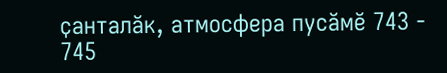ҫанталӑк, атмосфера пусӑмӗ 743 - 745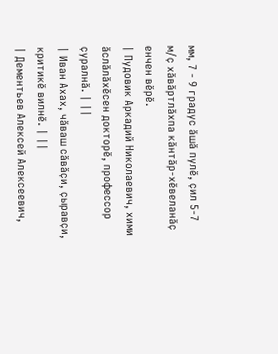мм, 7 - 9 градус ӑшӑ пулӗ, ҫил 5-7 м/ҫ хӑвӑртлӑхпа кӑнтӑр-хӗвеланӑҫ енчен вӗрӗ.
| Пудовик Аркадий Николаевич, хими ӑслӑлӑхӗсен докторӗ, профессор ҫуралнӑ. | ||
| Иван Ахах, чӑваш сӑвӑҫи, ҫыравҫи, критикӗ вилнӗ. | ||
| Дементьев Алексей Алексеевич,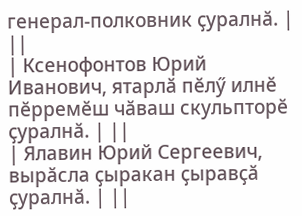генерал-полковник ҫуралнӑ. | ||
| Ксенофонтов Юрий Иванович, ятарлӑ пӗлӳ илнӗ пӗрремӗш чӑваш скульпторӗ ҫуралнӑ. | ||
| Ялавин Юрий Сергеевич, вырӑсла ҫыракан ҫыравҫӑ ҫуралнӑ. | ||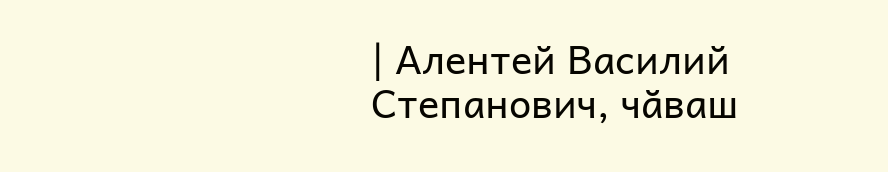| Алентей Василий Степанович, чӑваш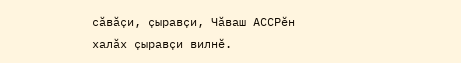сӑвӑҫи, ҫыравҫи, Чӑваш АССРӗн халӑх ҫыравҫи вилнӗ.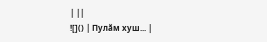| ||
![]() | Пулӑм хуш... |